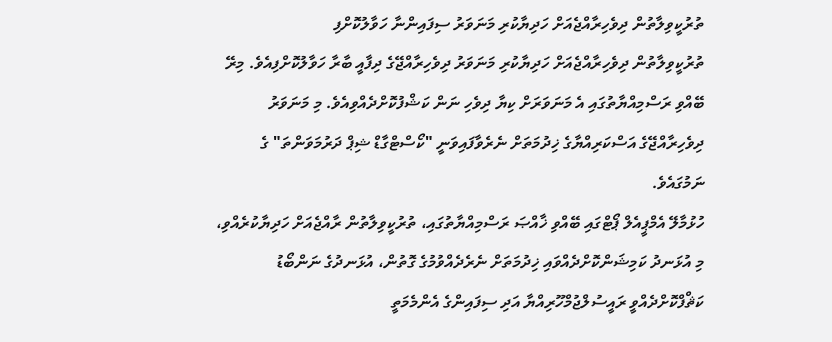ތުރުކީވިލާތުން ދިވެހިރާއްޖެއަށް ހަދިޔާކުރި މަނަވަރު ސިފައިންނާ ހަވާލުކޮށްފި
ތުރުކީވިލާތުން ދިވެހިރާއްޖެއަށް ހަދިޔާކުރި މަނަވަރު ދިވެހިރާއްޖޭގެ ދިފާއީ ބާރާ ހަވާލުކޮށްފިއެވެ. މިރޭ ބޭއްވި ރަސްމިއްޔާތުގައި އެ މަނަވަރަށް ކިޔާ ދިވެހި ނަން ކަޝްފުކޮށްދެއްވިއެވެ. މި މަނަވަރު ދިވެހިރާއްޖޭގެ އަސްކަރިއްޔާގެ ޚިދުމަތަށް ނެރެވާފައިވަނީ "ކޯސްޓްގާޑް ޝިޕް ދަރުމަވަންތަ" ގެ ނަމުގައެވެ.
ހުޅުމާލޭ އެމްޕީއެލް ޕޯޓްގައި ބޭއްވި ޚާއްޞަ ރަސްމިއްޔާތުގައި، ތުރުކީވިލާތުން ރާއްޖެއަށް ހަދިޔާކުރެއްވި، މި އުޅަނދު ކަމިޝަންކޮށްދެއްވައި ޚިދުމަތަށް ނެރެދެއްވުމުގެ ގޮތުން، އުޅަނދުގެ ނަންބޯޑު ކަޘްފްކޮށްދެއްވީ ރައީސުލްޖުމްހޫރިއްޔާ އަދި ސިފައިންގެ އެންމެމަތީ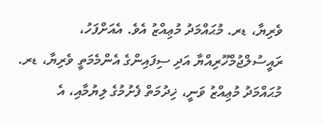ވެރިޔާ، ޑރ. މުޙައްމަދު މުޢިއްޒު އެވެ. އެއަށްފަހު، ރައީސުލްޖުމްހޫރިއްޔާ އަދި ސިފައިންގެ އެންމެމަތީ ވެރިޔާ، ޑރ. މުޙައްމަދު މުޢިއްޒު ވަނީ، ޚިދުމަތް ފެށުމުގެ ލިޔުމާއި، އެ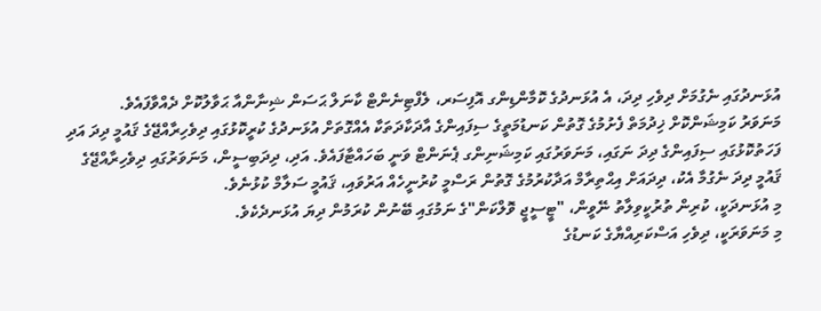އުޅަނދުގައި ނެގުމަށް ދިވެހި ދިދަ، އެ އުޅަނދުގެ ކޮމާންޑިންގ އޮފިސަރ، ލެފްޓިނެންޓް ކާނަލް ޙަސަން ޝިނާންއާ ޙަވާލުކޮށް ދެއްވާފައެވެ.
މަނަވަރު ކަމިޝަންކޮށް ޚިދުމަތް ފެށުމުގެ ގޮތުން ކަނޑުމަތީގެ ސިފައިންގެ އާދަކާދަތަކާ އެއްގޮތަށް އުޅަނދުގެ ކުރީކޮޅުގައި ދިވެހިރާއްޖޭގެ ޤައުމީ ދިދަ އަދި ފަހަތުކޮޅުގައި ސިފައިންގެ ދިދަ ނަގައި، މަނަވަރުގައި ކަމިޝަނިންގ ޕެނަންޓް ވަނީ ބަހައްޓާފައެވެ. އަދި، ދިދަބިސީން، މަނަވަރުގައި ދިވެހިރާއްޖޭގެ ޤައުމީ ދިދަ ނެގުމާ އެކު، ދިދައަށް އިޙްތިރާމް އަދާކުރުމުގެ ގޮތުން ރަސްމީ ކުރުނީހެއް އަރުވައި، ޤައުމީ ސަލާމް ކުޅުނެވެ.
މި އުޅަނދަކީ، ކުރިން ތުރުކީވިލާތު ނޭވީން، "ޓީސީޖީ ވޮލްކަން"ގެ ނަމުގައި ބޭނުން ކުރަމުން ދިޔަ އުޅަނދެކެވެ.
މި މަނަވަރަކީ، ދިވެހި އަސްކަރިއްޔާގެ ކަނޑުގެ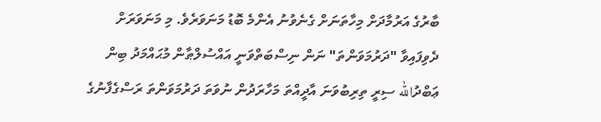ބާރުގެ އަރުމާދަށް މިހާތަނަށް ގެނެވުނު އެންމެ ބޮޑު މަނަވަރެވެ. މި މަނަވަރަށް ދެވިފައިވާ "ދަރުމަވަންތަ" ނަން ނިސްބަތްވަނީ އައްސުލްޠާން މުޙައްމަދު ބިން ޢަބްދުالله ސިރީ ތިރިބުވަނަ އާދީއްތަ މަހާރަދުން ނުވަތަ ދަރުމަވަންތަ ރަސްގެފާނުގެ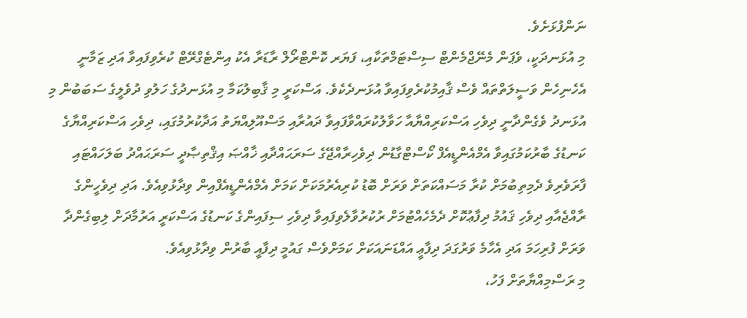ނަންފުޅަށެވެ.
މި އުޅަނދަކީ، ވެޕަން މެނޭޖްމެންޓް ސިސްޓަމްތަކާއި، ފަޔަރ ކޮންޓްރޯލް ރާޑަރާ އެކު އިންޓެގްރޭޓް ކުރެވިފައިވާ އަދި ޒަމާނީ އެހެނިހެން ވަސީލަތްތައް ވެސް ޤާއިމުކުރެވިފައިވާ އުޅަނދެކެވެ. އަސްކަރީ މި ޤާބިލުކަމާ މި އުޅަނދުގެ ހަލުވި ދުވެލީގެ ސަބަބުން މި އުޅަނދު ވެގެންދާނީ ދިވެހި އަސްކަރިއްޔާއާ ހަވާލުކުރައްވާފައިވާ ދައުރާއި މަސްއޫލިއްޔަތު އަދާކުރުމުގައި، ދިވެހި އަސްކަރިއްޔާގެ ކަނޑުގެ ބާރުކަމުގައިވާ އެމްއެންޑީއެފް ކޯސްޓްގާޑުން ދިވެހިރާއްޖޭގެ ސަރަޙައްދާއި ޚާއްޞަ އިޤްތިޞާދީ ސަރަޙައްދު ބަލަހައްޓައި ފާރަވެރިވެ ދެމިތިބުމަށް ކުރާ މަސައްކަތަށް ވަރަށް ބޮޑު ކުރިއެރުމަކަށް ކަމަށް އެމްއެންޑީއެފްއިން ވިދާޅުވިއެވެ. އަދި ދިވެހީންގެ ރާއްޖެއާއި ދިވެހި ޤައުމު ދިފާޢުކޮށް ދެމެހެއްޓުމަށް ރުކުރުވާލެވިފައިވާ ދިވެހި ސިފައިންގެ ކަނޑުގެ އަސްކަރީ އަރުމާދަށް ލިބިގެންދާ ވަރަށް ފުރިހަމަ އަދި އެހާމެ ވަރުގަދަ ދިފާޢީ އައްޑަނައަކަށް ކަމަށްވެސް ގައުމީ ދިފާއީ ބާރުން ވިދާޅުވިއެވެ.
މި ރަސްމިއްޔާތަށް ފަހު،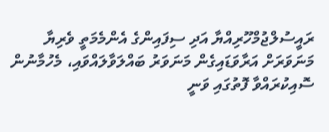ރައީސުލްޖުމްހޫރިއްޔާ އަދި ސިފައިންގެ އެންމެމަތީ ވެރިޔާ މަނަވަރަށް އަރާވަޑައިގެން މަނަވަރު ބައްލަވާލައްވައި، މެހުމާނުން ސޮއިކުރައްވާ ފޮތުގައި ވަނީ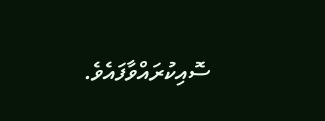ސޮއިކުރައްވާފައެވެ.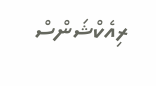ރިއެކްޝަންސް